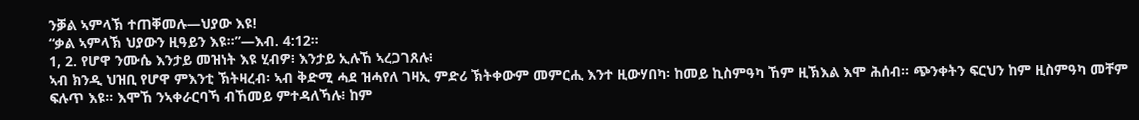ንቓል ኣምላኽ ተጠቐመሉ—ህያው እዩ!
“ቃል ኣምላኽ ህያውን ዚዓይን እዩ።”—እብ. 4:12።
1, 2. የሆዋ ንሙሴ እንታይ መዝነት እዩ ሂብዎ፧ እንታይ ኢሉኸ ኣረጋገጸሉ፧
ኣብ ክንዲ ህዝቢ የሆዋ ምእንቲ ኽትዛረብ፡ ኣብ ቅድሚ ሓደ ዝሓየለ ገዛኢ ምድሪ ኽትቀውም መምርሒ እንተ ዚውሃበካ፡ ከመይ ኪስምዓካ ኸም ዚኽእል እሞ ሕሰብ። ጭንቀትን ፍርህን ከም ዚስምዓካ መቸም ፍሉጥ እዩ። እሞኸ ንኣቀራርባኻ ብኸመይ ምተዳለኻሉ፧ ከም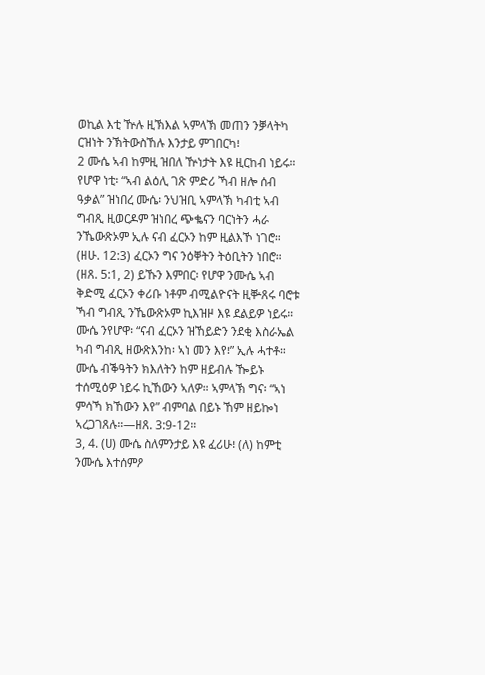ወኪል እቲ ዅሉ ዚኽእል ኣምላኽ መጠን ንቓላትካ ርዝነት ንኽትውስኸሉ እንታይ ምገበርካ፧
2 ሙሴ ኣብ ከምዚ ዝበለ ዅነታት እዩ ዚርከብ ነይሩ። የሆዋ ነቲ፡ “ኣብ ልዕሊ ገጽ ምድሪ ኻብ ዘሎ ሰብ ዓቃል” ዝነበረ ሙሴ፡ ንህዝቢ ኣምላኽ ካብቲ ኣብ ግብጺ ዚወርዶም ዝነበረ ጭቈናን ባርነትን ሓራ ንኼውጽኦም ኢሉ ናብ ፈርኦን ከም ዚልእኾ ነገሮ። (ዘሁ. 12:3) ፈርኦን ግና ንዕቐትን ትዕቢትን ነበሮ። (ዘጸ. 5:1, 2) ይኹን እምበር፡ የሆዋ ንሙሴ ኣብ ቅድሚ ፈርኦን ቀሪቡ ነቶም ብሚልዮናት ዚቝጸሩ ባሮቱ ኻብ ግብጺ ንኼውጽኦም ኪእዝዞ እዩ ደልይዎ ነይሩ። ሙሴ ንየሆዋ፡ “ናብ ፈርኦን ዝኸይድን ንደቂ እስራኤል ካብ ግብጺ ዘውጽእንከ፡ ኣነ መን እየ፧” ኢሉ ሓተቶ። ሙሴ ብቕዓትን ክእለትን ከም ዘይብሉ ዀይኑ ተሰሚዕዎ ነይሩ ኪኸውን ኣለዎ። ኣምላኽ ግና፡ “ኣነ ምሳኻ ክኸውን እየ” ብምባል በይኑ ኸም ዘይኰነ ኣረጋገጸሉ።—ዘጸ. 3:9-12።
3, 4. (ሀ) ሙሴ ስለምንታይ እዩ ፈሪሁ፧ (ለ) ከምቲ ንሙሴ እተሰምዖ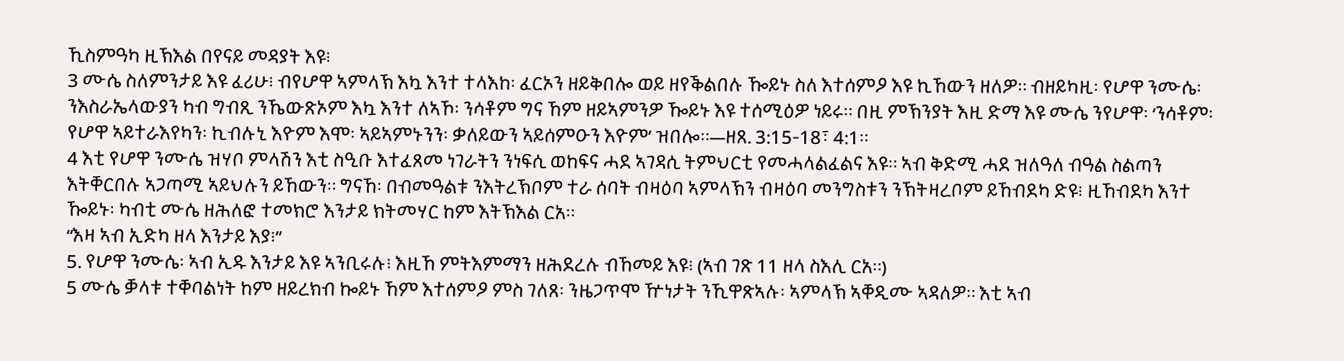ኺስምዓካ ዚኽእል በየናይ መዳያት እዩ፧
3 ሙሴ ስለምንታይ እዩ ፈሪሁ፧ ብየሆዋ ኣምላኽ እኳ እንተ ተላእከ፡ ፈርኦን ዘይቅበሎ ወይ ዘየቕልበሉ ዀይኑ ስለ እተሰምዖ እዩ ኪኸውን ዘለዎ። ብዘይካዚ፡ የሆዋ ንሙሴ፡ ንእስራኤላውያን ካብ ግብጺ ንኼውጽኦም እኳ እንተ ለኣኾ፡ ንሳቶም ግና ኸም ዘይኣምንዎ ዀይኑ እዩ ተሰሚዕዎ ነይሩ። በዚ ምኽንያት እዚ ድማ እዩ ሙሴ ንየሆዋ፡ ‘ንሳቶም፡ የሆዋ ኣይተራእየካን፡ ኪብሉኒ እዮም እሞ፡ ኣይኣምኑንን፡ ቃለይውን ኣይሰምዑን እዮም’ ዝበሎ።—ዘጸ. 3:15-18፣ 4:1።
4 እቲ የሆዋ ንሙሴ ዝሃቦ ምላሽን እቲ ስዒቡ እተፈጸመ ነገራትን ንነፍሲ ወከፍና ሓደ ኣገዳሲ ትምህርቲ የመሓላልፈልና እዩ። ኣብ ቅድሚ ሓደ ዝለዓለ ብዓል ስልጣን እትቐርበሉ ኣጋጣሚ ኣይህሉን ይኸውን። ግናኸ፡ በብመዓልቱ ንእትረኽቦም ተራ ሰባት ብዛዕባ ኣምላኽን ብዛዕባ መንግስቱን ንኽትዛረቦም ይኸብደካ ድዩ፧ ዚኸብደካ እንተ ዀይኑ፡ ካብቲ ሙሴ ዘሕለፎ ተመክሮ እንታይ ክትመሃር ከም እትኽእል ርአ።
“እዛ ኣብ ኢድካ ዘላ እንታይ እያ፧”
5. የሆዋ ንሙሴ፡ ኣብ ኢዱ እንታይ እዩ ኣንቢሩሉ፧ እዚኸ ምትእምማን ዘሕደረሉ ብኸመይ እዩ፧ (ኣብ ገጽ 11 ዘላ ስእሊ ርአ።)
5 ሙሴ ቓላቱ ተቐባልነት ከም ዘይረክብ ኰይኑ ኸም እተሰምዖ ምስ ገለጸ፡ ንዜጋጥሞ ዅነታት ንኺዋጽኣሉ፡ ኣምላኽ ኣቐዲሙ ኣዳለዎ። እቲ ኣብ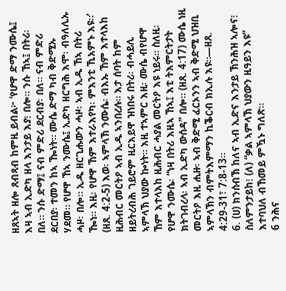ዘጸኣት ዘሎ ጸብጻብ ከምዚ ይብል፦ ‘የሆዋ ድማ ንሙሴ፤ እዛ ኣብ ኢድካ ዘላ እንታይ እያ፧ በሎ። ንሱ ኸኣ፤ በትሪ፡ በለ። ንሱ ድማ፤ ናብ ምድሪ ደርብያ፡ በለ። ናብ ምድሪ ደርበያ፡ ተመን ከኣ ዀነት። ሙሴ ድማ ካብ ቅድሚኡ ሃደመ። የሆዋ ኸኣ ንሙሴ፤ ኢድካ ዘርግሕ እሞ፡ ብዓለሊኡ ሓዞ፡ በሎ። ኢዱ ዘርጊሑውን ሓዞ፡ ኣብ ኢዱ ኸኣ በትሪ ዀነ። እዚ፡ የሆዋ ኸም እተራእየካ፡ ምእንቲ ኺአምኑ እዩ።’ (ዘጸ. 4:2-5) እወ፡ ኣምላኽ ንሙሴ፡ ብእኡ ኸም እተላእከ ዚሕብር መርትዖ ኣብ ኢዱ ኣንበረሉ። እታ ሰባት ከም ዘይትረብሕ ገይሮም ዚርእይዋ ዝነበሩ በትሪ፡ ብሓይሊ ኣምላኽ ህያው ኰነት። እዚ ተኣምር እዚ፡ ሙሴ ብየሆዋ ኸም እተላእከ ዚሕብር ሓያል መርትዖ እዩ ነይሩ። ስለዚ፡ የሆዋ ንሙሴ፡ “ነዛ በትሪ እዚኣ ኸኣ፤ እቲ ትእምርትታት ክትገብረላ፡ ኣብ ኢድካ ውሰዳ” በሎ። (ዘጸ. 4:17) ሙሴ ነዚ መርትዖ እዚ ሒዙ፡ ኣብ ቅድሚ ፈርኦንን ኣብ ቅድሚ ህዝቢ ኣምላኽን ብምትእምማን ኪቕርብ ክኢሉ እዩ።—ዘጸ. 4:29-31፣ 7:8-13።
6. (ሀ) ክንሰብኽ ከለና ኣብ ኢድና እንታይ ኽንሕዝ ኣሎና፧ ስለምንታይከ፧ (ለ) “ቃል ኣምላኽ ህያውን ዚዓይን እዩ” እተባህለ ብኸመይ ምዃኑ ግለጽ።
6 ንሕና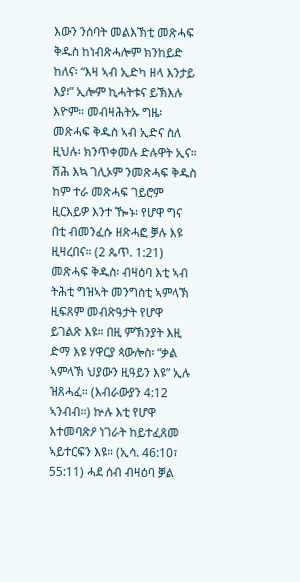እውን ንሰባት መልእኽቲ መጽሓፍ ቅዱስ ከነብጽሓሎም ክንከይድ ከለና፡ “እዛ ኣብ ኢድካ ዘላ እንታይ እያ፧” ኢሎም ኪሓትቱና ይኽእሉ እዮም። መብዛሕትኡ ግዜ፡ መጽሓፍ ቅዱስ ኣብ ኢድና ስለ ዚህሉ፡ ክንጥቀመሉ ድሉዋት ኢና። ሽሕ እኳ ገሊኦም ንመጽሓፍ ቅዱስ ከም ተራ መጽሓፍ ገይሮም ዚርእይዎ እንተ ዀኑ፡ የሆዋ ግና በቲ ብመንፈሱ ዘጽሓፎ ቓሉ እዩ ዚዛረበና። (2 ጴጥ. 1:21) መጽሓፍ ቅዱስ፡ ብዛዕባ እቲ ኣብ ትሕቲ ግዝኣት መንግስቲ ኣምላኽ ዚፍጸም መብጽዓታት የሆዋ ይገልጽ እዩ። በዚ ምኽንያት እዚ ድማ እዩ ሃዋርያ ጳውሎስ፡ “ቃል ኣምላኽ ህያውን ዚዓይን እዩ” ኢሉ ዝጸሓፈ። (እብራውያን 4:12 ኣንብብ።) ኵሉ እቲ የሆዋ እተመባጽዖ ነገራት ከይተፈጸመ ኣይተርፍን እዩ። (ኢሳ. 46:10፣ 55:11) ሓደ ሰብ ብዛዕባ ቓል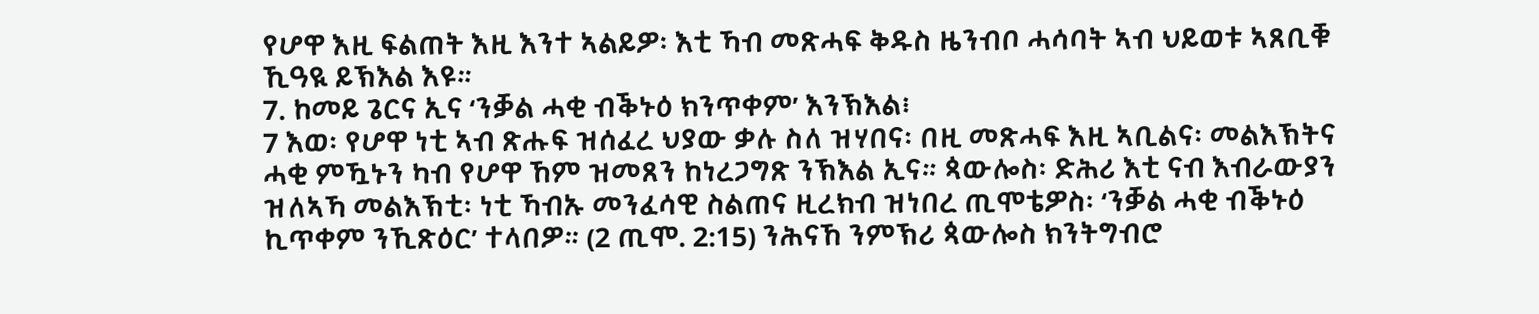የሆዋ እዚ ፍልጠት እዚ እንተ ኣልይዎ፡ እቲ ኻብ መጽሓፍ ቅዱስ ዜንብቦ ሓሳባት ኣብ ህይወቱ ኣጸቢቑ ኺዓዪ ይኽእል እዩ።
7. ከመይ ጌርና ኢና ‘ንቓል ሓቂ ብቕኑዕ ክንጥቀም’ እንኽእል፧
7 እወ፡ የሆዋ ነቲ ኣብ ጽሑፍ ዝሰፈረ ህያው ቃሉ ስለ ዝሃበና፡ በዚ መጽሓፍ እዚ ኣቢልና፡ መልእኽትና ሓቂ ምዃኑን ካብ የሆዋ ኸም ዝመጸን ከነረጋግጽ ንኽእል ኢና። ጳውሎስ፡ ድሕሪ እቲ ናብ እብራውያን ዝለኣኻ መልእኽቲ፡ ነቲ ኻብኡ መንፈሳዊ ስልጠና ዚረክብ ዝነበረ ጢሞቴዎስ፡ ‘ንቓል ሓቂ ብቕኑዕ ኪጥቀም ንኺጽዕር’ ተላበዎ። (2 ጢሞ. 2:15) ንሕናኸ ንምኽሪ ጳውሎስ ክንትግብሮ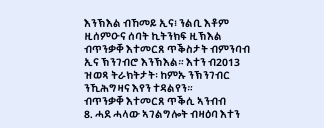እንኽእል ብኸመይ ኢና፧ ንልቢ እቶም ዚሰምዑና ሰባት ኪትንክፍ ዚኽእል ብጥንቃቐ እተመርጸ ጥቕስታት ብምንባብ ኢና ኽንገብሮ እንኽእል። እተን ብ2013 ዝወጻ ትራክትታት፡ ከምኡ ንኽንገብር ንኺሕግዛና እየን ተዳልየን።
ብጥንቃቐ እተመርጸ ጥቕሲ ኣንብብ
8. ሓደ ሓላው ኣገልግሎት ብዛዕባ እተን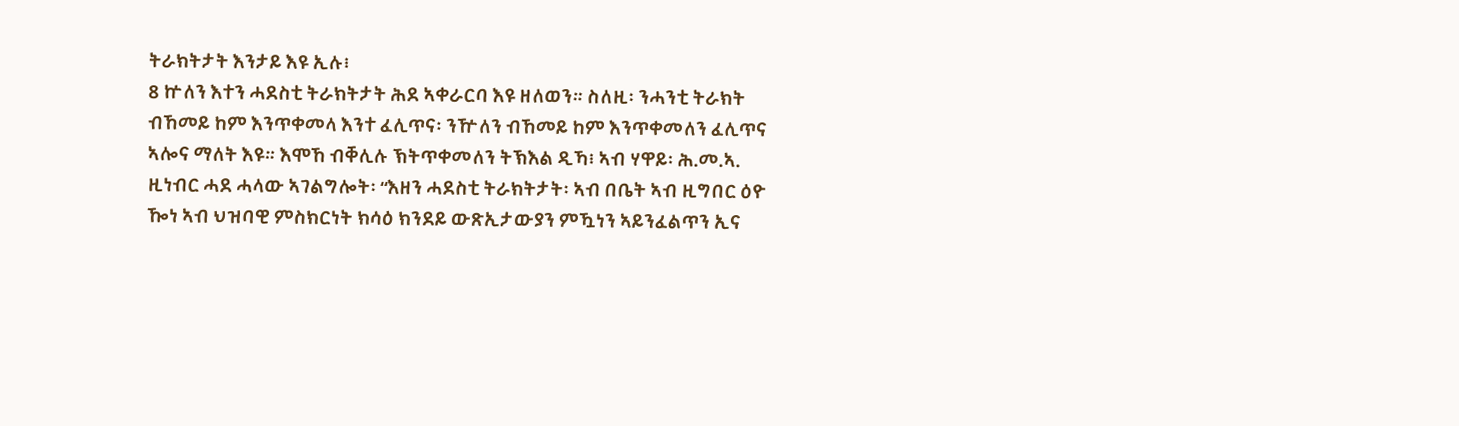ትራክትታት እንታይ እዩ ኢሉ፧
8 ኵለን እተን ሓደስቲ ትራክትታት ሕደ ኣቀራርባ እዩ ዘለወን። ስለዚ፡ ንሓንቲ ትራክት ብኸመይ ከም እንጥቀመላ እንተ ፈሊጥና፡ ንዅለን ብኸመይ ከም እንጥቀመለን ፈሊጥና ኣሎና ማለት እዩ። እሞኸ ብቐሊሉ ኽትጥቀመለን ትኽእል ዲኻ፧ ኣብ ሃዋይ፡ ሕ.መ.ኣ. ዚነብር ሓደ ሓላው ኣገልግሎት፡ “እዘን ሓደስቲ ትራክትታት፡ ኣብ በቤት ኣብ ዚግበር ዕዮ ዀነ ኣብ ህዝባዊ ምስክርነት ክሳዕ ክንደይ ውጽኢታውያን ምዃነን ኣይንፈልጥን ኢና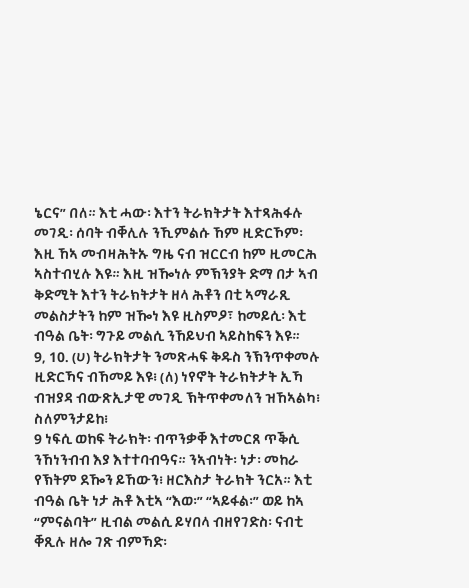ኔርና” በለ። እቲ ሓው፡ እተን ትራክትታት እተጻሕፋሉ መገዲ፡ ሰባት ብቐሊሉ ንኺምልሱ ኸም ዚድርኾም፡ እዚ ኸኣ መብዛሕትኡ ግዜ ናብ ዝርርብ ከም ዚመርሕ ኣስተብሂሉ እዩ። እዚ ዝዀነሉ ምኽንያት ድማ በታ ኣብ ቅድሚት እተን ትራክትታት ዘላ ሕቶን በቲ ኣማራጺ መልስታትን ከም ዝዀነ እዩ ዚስምዖ፣ ከመይሲ፡ እቲ ብዓል ቤት፡ ግጉይ መልሲ ንኸይህብ ኣይስከፍን እዩ።
9, 10. (ሀ) ትራክትታት ንመጽሓፍ ቅዱስ ንኽንጥቀመሉ ዚድርኻና ብኸመይ እዩ፧ (ለ) ነየኖት ትራክትታት ኢኻ ብዝያዳ ብውጽኢታዊ መገዲ ኽትጥቀመለን ዝኸኣልካ፧ ስለምንታይከ፧
9 ነፍሲ ወከፍ ትራክት፡ ብጥንቃቐ እተመርጸ ጥቕሲ ንኸነንብብ እያ እተተባብዓና። ንኣብነት፡ ነታ፡ መከራ የኽትም ደዀን ይኸውን፧ ዘርእስታ ትራክት ንርአ። እቲ ብዓል ቤት ነታ ሕቶ እቲኣ “እወ፡” “ኣይፋል፡” ወይ ከኣ “ምናልባት” ዚብል መልሲ ይሃበላ ብዘየገድስ፡ ናብቲ ቐጺሉ ዘሎ ገጽ ብምኻድ፡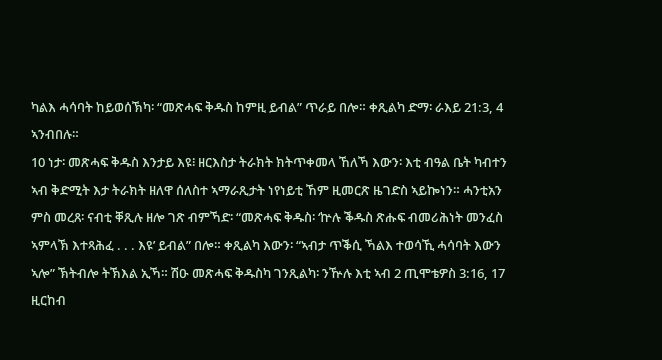ካልእ ሓሳባት ከይወሰኽካ፡ “መጽሓፍ ቅዱስ ከምዚ ይብል” ጥራይ በሎ። ቀጺልካ ድማ፡ ራእይ 21:3, 4 ኣንብበሉ።
10 ነታ፡ መጽሓፍ ቅዱስ እንታይ እዩ፧ ዘርእስታ ትራክት ክትጥቀመላ ኸለኻ እውን፡ እቲ ብዓል ቤት ካብተን ኣብ ቅድሚት እታ ትራክት ዘለዋ ሰለስተ ኣማራጺታት ነየነይቲ ኸም ዚመርጽ ዜገድስ ኣይኰነን። ሓንቲአን ምስ መረጸ፡ ናብቲ ቐጺሉ ዘሎ ገጽ ብምኻድ፡ “መጽሓፍ ቅዱስ፡ ‘ኵሉ ቕዱስ ጽሑፍ ብመሪሕነት መንፈስ ኣምላኽ እተጻሕፈ . . . እዩ’ ይብል” በሎ። ቀጺልካ እውን፡ “ኣብታ ጥቕሲ ኻልእ ተወሳኺ ሓሳባት እውን ኣሎ” ኽትብሎ ትኽእል ኢኻ። ሽዑ መጽሓፍ ቅዱስካ ገንጺልካ፡ ንዅሉ እቲ ኣብ 2 ጢሞቴዎስ 3:16, 17 ዚርከብ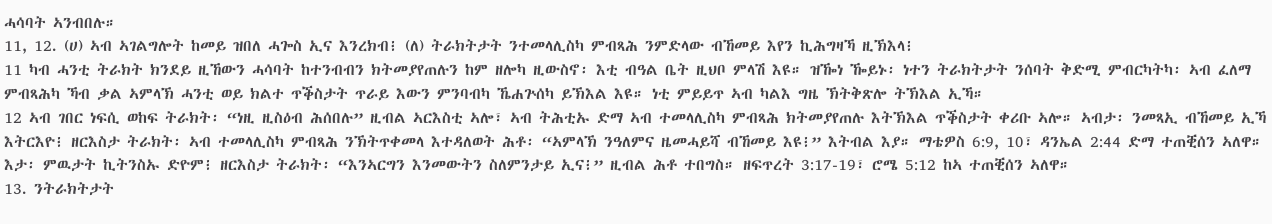ሓሳባት ኣንብበሉ።
11, 12. (ሀ) ኣብ ኣገልግሎት ከመይ ዝበለ ሓጐስ ኢና እንረክብ፧ (ለ) ትራክትታት ንተመላሊስካ ምብጻሕ ንምድላው ብኸመይ እየን ኪሕግዛኻ ዚኽእላ፧
11 ካብ ሓንቲ ትራክት ክንደይ ዚኸውን ሓሳባት ከተንብብን ክትመያየጠሉን ከም ዘሎካ ዚውስኖ፡ እቲ ብዓል ቤት ዚህቦ ምላሽ እዩ። ዝዀነ ዀይኑ፡ ነተን ትራክትታት ንሰባት ቅድሚ ምብርካትካ፡ ኣብ ፈለማ ምብጻሕካ ኻብ ቃል ኣምላኽ ሓንቲ ወይ ክልተ ጥቕስታት ጥራይ እውን ምንባብካ ኼሐጕሰካ ይኽእል እዩ። ነቲ ምይይጥ ኣብ ካልእ ግዜ ኽትቅጽሎ ትኽእል ኢኻ።
12 ኣብ ገበር ነፍሲ ወከፍ ትራክት፡ “ነዚ ዚስዕብ ሕሰበሉ” ዚብል ኣርእስቲ ኣሎ፣ ኣብ ትሕቲኡ ድማ ኣብ ተመላሊስካ ምብጻሕ ክትመያየጠሉ እትኽእል ጥቕስታት ቀሪቡ ኣሎ። ኣብታ፡ ንመጻኢ ብኸመይ ኢኻ እትርእዮ፧ ዘርእስታ ትራክት፡ ኣብ ተመላሊስካ ምብጻሕ ንኽትጥቀመላ እተዳለወት ሕቶ፡ “ኣምላኽ ንዓለምና ዜመሓይሻ ብኸመይ እዩ፧” እትብል እያ። ማቴዎስ 6:9, 10፣ ዳንኤል 2:44 ድማ ተጠቒሰን ኣለዋ። እታ፡ ምዉታት ኪትንስኡ ድዮም፧ ዘርእስታ ትራክት፡ “እንኣርግን እንመውትን ስለምንታይ ኢና፧” ዚብል ሕቶ ተበግስ። ዘፍጥረት 3:17-19፣ ሮሜ 5:12 ከኣ ተጠቒሰን ኣለዋ።
13. ንትራክትታት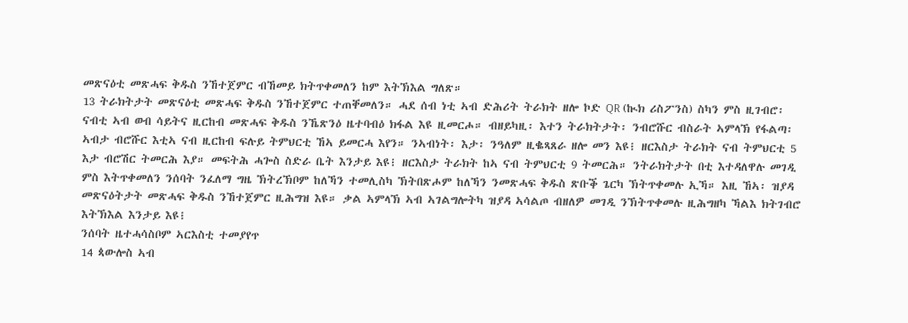መጽናዕቲ መጽሓፍ ቅዱስ ንኸተጀምር ብኸመይ ክትጥቀመለን ከም እትኽእል ግለጽ።
13 ትራክትታት መጽናዕቲ መጽሓፍ ቅዱስ ንኸተጀምር ተጠቐመለን። ሓደ ሰብ ነቲ ኣብ ድሕሪት ትራክት ዘሎ ኮድ QR (ኲክ ሪስፖንስ) ስካን ምስ ዚገብሮ፡ ናብቲ ኣብ ወብ ሳይትና ዚርከብ መጽሓፍ ቅዱስ ንኼጽንዕ ዜተባብዕ ክፋል እዩ ዚመርሖ። ብዘይካዚ፡ እተን ትራክትታት፡ ንብሮሹር ብስራት ኣምላኽ የፋልጣ፡ ኣብታ ብሮሹር እቲኣ ናብ ዚርከብ ፍሉይ ትምህርቲ ኸኣ ይመርሓ እየን። ንኣብነት፡ እታ፡ ንዓለም ዚቈጻጸራ ዘሎ መን እዩ፧ ዘርእስታ ትራክት ናብ ትምህርቲ 5 እታ ብሮሽር ትመርሕ እያ። መፍትሕ ሓጐስ ስድራ ቤት እንታይ እዩ፧ ዘርእስታ ትራክት ከኣ ናብ ትምህርቲ 9 ትመርሕ። ንትራክትታት በቲ እተዳለዋሉ መገዲ ምስ እትጥቀመለን ንሰባት ንፈለማ ግዜ ኽትረኽቦም ከለኻን ተመሊስካ ኽትበጽሖም ከለኻን ንመጽሓፍ ቅዱስ ጽቡቕ ጌርካ ኽትጥቀመሉ ኢኻ። እዚ ኸኣ፡ ዝያዳ መጽናዕትታት መጽሓፍ ቅዱስ ንኸተጀምር ዚሕግዝ እዩ። ቃል ኣምላኽ ኣብ ኣገልግሎትካ ዝያዳ ኣሳልጦ ብዘለዎ መገዲ ንኽትጥቀመሉ ዚሕግዘካ ኻልእ ክትገብሮ እትኽእል እንታይ እዩ፧
ንሰባት ዜተሓሳስቦም ኣርእስቲ ተመያየጥ
14 ጳውሎስ ኣብ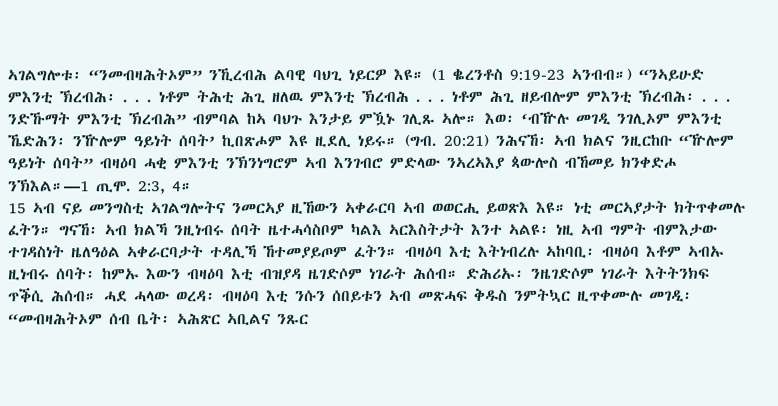ኣገልግሎቱ፡ “ንመብዛሕትኦም” ንኺረብሕ ልባዊ ባህጊ ነይርዎ እዩ። (1 ቈረንቶስ 9:19-23 ኣንብብ።) “ንኣይሁድ ምእንቲ ኽረብሕ፡ . . . ነቶም ትሕቲ ሕጊ ዘለዉ ምእንቲ ኽረብሕ . . . ነቶም ሕጊ ዘይብሎም ምእንቲ ኽረብሕ፡ . . . ንድኹማት ምእንቲ ኽረብሕ” ብምባል ከኣ ባህጉ እንታይ ምዃኑ ገሊጹ ኣሎ። እወ፡ ‘ብዅሉ መገዲ ንገሊኦም ምእንቲ ኼድሕን፡ ንዅሎም ዓይነት ሰባት’ ኪበጽሖም እዩ ዚደሊ ነይሩ። (ግብ. 20:21) ንሕናኸ፡ ኣብ ክልና ንዚርከቡ “ዅሎም ዓይነት ሰባት” ብዛዕባ ሓቂ ምእንቲ ንኽንነግሮም ኣብ እንገብሮ ምድላው ንኣረኣእያ ጳውሎስ ብኸመይ ክንቀድሖ ንኽእል።—1 ጢሞ. 2:3, 4።
15 ኣብ ናይ መንግስቲ ኣገልግሎትና ንመርኣያ ዚኸውን ኣቀራርባ ኣብ ወወርሒ ይወጽእ እዩ። ነቲ መርኣያታት ክትጥቀመሉ ፈትን። ግናኸ፡ ኣብ ክልኻ ንዚነብሩ ሰባት ዜተሓሳስቦም ካልእ ኣርእስትታት እንተ ኣልዩ፡ ነዚ ኣብ ግምት ብምእታው ተገዳስነት ዜለዓዕል ኣቀራርባታት ተዳሊኻ ኸተመያይጦም ፈትን። ብዛዕባ እቲ እትነብረሉ ኣከባቢ፡ ብዛዕባ እቶም ኣብኡ ዚነብሩ ሰባት፡ ከምኡ እውን ብዛዕባ እቲ ብዝያዳ ዜገድሶም ነገራት ሕሰብ። ድሕሪኡ፡ ንዜገድሶም ነገራት እትትንክፍ ጥቕሲ ሕሰብ። ሓደ ሓላው ወረዳ፡ ብዛዕባ እቲ ንሱን ሰበይቱን ኣብ መጽሓፍ ቅዱስ ንምትኳር ዚጥቀሙሉ መገዲ፡ “መብዛሕትኦም ሰብ ቤት፡ ኣሕጽር ኣቢልና ንጹር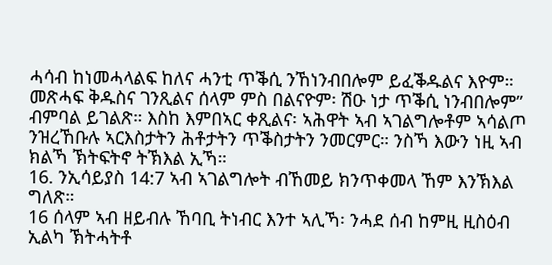ሓሳብ ከነመሓላልፍ ከለና ሓንቲ ጥቕሲ ንኸነንብበሎም ይፈቕዱልና እዮም። መጽሓፍ ቅዱስና ገንጺልና ሰላም ምስ በልናዮም፡ ሽዑ ነታ ጥቕሲ ነንብበሎም” ብምባል ይገልጽ። እስከ እምበኣር ቀጺልና፡ ኣሕዋት ኣብ ኣገልግሎቶም ኣሳልጦ ንዝረኸቡሉ ኣርእስታትን ሕቶታትን ጥቕስታትን ንመርምር። ንስኻ እውን ነዚ ኣብ ክልኻ ኽትፍትኖ ትኽእል ኢኻ።
16. ንኢሳይያስ 14:7 ኣብ ኣገልግሎት ብኸመይ ክንጥቀመላ ኸም እንኽእል ግለጽ።
16 ሰላም ኣብ ዘይብሉ ኸባቢ ትነብር እንተ ኣሊኻ፡ ንሓደ ሰብ ከምዚ ዚስዕብ ኢልካ ኽትሓትቶ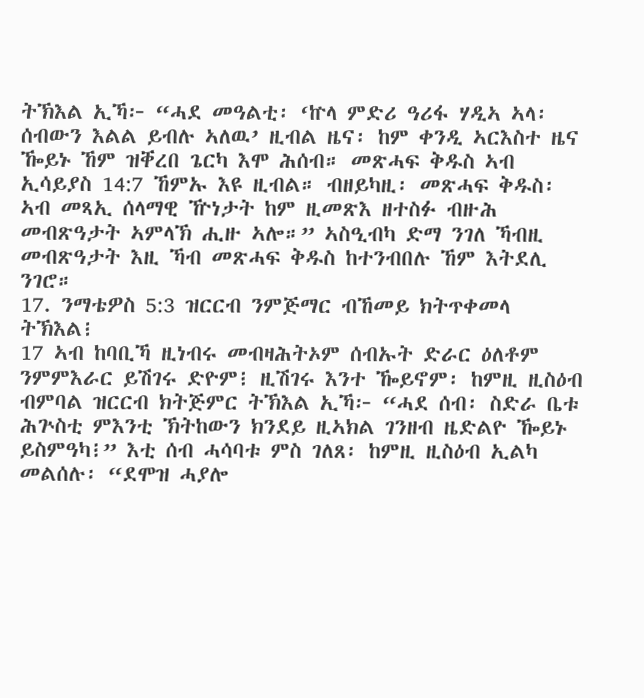ትኽእል ኢኻ፦ “ሓደ መዓልቲ፡ ‘ኵላ ምድሪ ዓሪፋ ሃዲኣ ኣላ፡ ሰብውን እልል ይብሉ ኣለዉ’ ዚብል ዜና፡ ከም ቀንዲ ኣርእስተ ዜና ዀይኑ ኸም ዝቐረበ ጌርካ እሞ ሕሰብ። መጽሓፍ ቅዱስ ኣብ ኢሳይያስ 14:7 ኸምኡ እዩ ዚብል። ብዘይካዚ፡ መጽሓፍ ቅዱስ፡ ኣብ መጻኢ ሰላማዊ ዅነታት ከም ዚመጽእ ዘተስፉ ብዙሕ መብጽዓታት ኣምላኽ ሒዙ ኣሎ።” ኣስዒብካ ድማ ንገለ ኻብዚ መብጽዓታት እዚ ኻብ መጽሓፍ ቅዱስ ከተንብበሉ ኸም እትደሊ ንገሮ።
17. ንማቴዎስ 5:3 ዝርርብ ንምጅማር ብኸመይ ክትጥቀመላ ትኽእል፧
17 ኣብ ከባቢኻ ዚነብሩ መብዛሕትኦም ሰብኡት ድራር ዕለቶም ንምምእራር ይሽገሩ ድዮም፧ ዚሽገሩ እንተ ዀይኖም፡ ከምዚ ዚስዕብ ብምባል ዝርርብ ክትጅምር ትኽእል ኢኻ፦ “ሓደ ሰብ፡ ስድራ ቤቱ ሕጕስቲ ምእንቲ ኽትከውን ክንደይ ዚኣክል ገንዘብ ዜድልዮ ዀይኑ ይስምዓካ፧” እቲ ሰብ ሓሳባቱ ምስ ገለጸ፡ ከምዚ ዚስዕብ ኢልካ መልሰሉ፡ “ደሞዝ ሓያሎ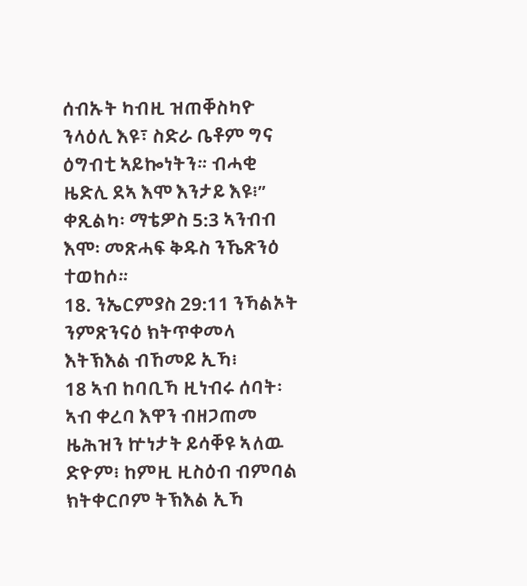ሰብኡት ካብዚ ዝጠቐስካዮ ንላዕሊ እዩ፣ ስድራ ቤቶም ግና ዕግብቲ ኣይኰነትን። ብሓቂ ዜድሊ ደኣ እሞ እንታይ እዩ፧” ቀጺልካ፡ ማቴዎስ 5:3 ኣንብብ እሞ፡ መጽሓፍ ቅዱስ ንኼጽንዕ ተወከሶ።
18. ንኤርምያስ 29:11 ንኻልኦት ንምጽንናዕ ክትጥቀመላ እትኽእል ብኸመይ ኢኻ፧
18 ኣብ ከባቢኻ ዚነብሩ ሰባት፡ ኣብ ቀረባ እዋን ብዘጋጠመ ዜሕዝን ኵነታት ይሳቐዩ ኣለዉ ድዮም፧ ከምዚ ዚስዕብ ብምባል ክትቀርቦም ትኽእል ኢኻ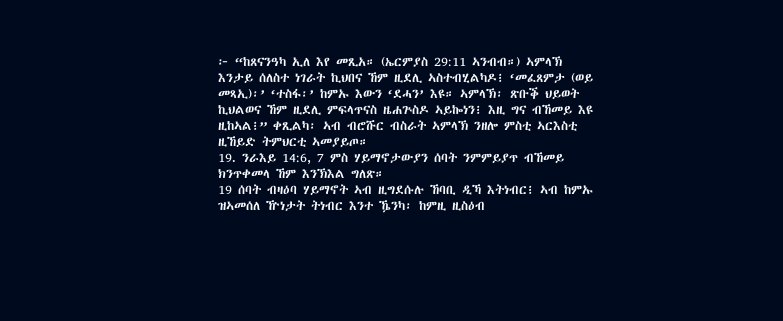፦ “ከጸናንዓካ ኢለ እየ መጺአ። (ኤርምያስ 29:11 ኣንብብ።) ኣምላኽ እንታይ ሰለስተ ነገራት ኪህበና ኸም ዚደሊ ኣስተብሂልካዶ፧ ‘መፈጸምታ (ወይ መጻኢ)፡’ ‘ተስፋ፡’ ከምኡ እውን ‘ደሓን’ እዩ። ኣምላኽ፡ ጽቡቕ ህይወት ኪህልወና ኸም ዚደሊ ምፍላጥናስ ዜሐጕስዶ ኣይኰነን፧ እዚ ግና ብኸመይ እዩ ዚከኣል፧” ቀጺልካ፡ ኣብ ብሮሹር ብስራት ኣምላኽ ንዘሎ ምስቲ ኣርእስቲ ዚኸይድ ትምህርቲ ኣመያይጦ።
19. ንራእይ 14:6, 7 ምስ ሃይማኖታውያን ሰባት ንምምይያጥ ብኸመይ ክንጥቀመላ ኸም እንኽእል ግለጽ።
19 ሰባት ብዛዕባ ሃይማኖት ኣብ ዚግደሱሉ ኸባቢ ዲኻ እትነብር፧ ኣብ ከምኡ ዝኣመሰለ ዅነታት ትነብር እንተ ዄንካ፡ ከምዚ ዚስዕብ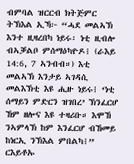ብምባል ዝርርብ ክትጅምር ትኽእል ኢኻ፦ “ሓደ መልኣኽ እንተ ዚዛረበካ ነይሩ፡ ነቲ ዚብሎ ብኣቓልቦ ምሰማዕካዮዶ፧ (ራእይ 14:6, 7 ኣንብብ።) እቲ መልኣኽ እንታይ ኣገዳሲ መልእኽቲ እዩ ሒዙ ነይሩ፧ ‘ነቲ ሰማይን ምድርን ዝገበረ’ ኽንፈርሆ ኸም ዘሎና እዩ ተዛሪቡ። እሞኸ ንኣምላኽ ከም እንፈርሆ ብኸመይ ከነርኢ ንኽእል ምበልካ፧” ርእይቶኡ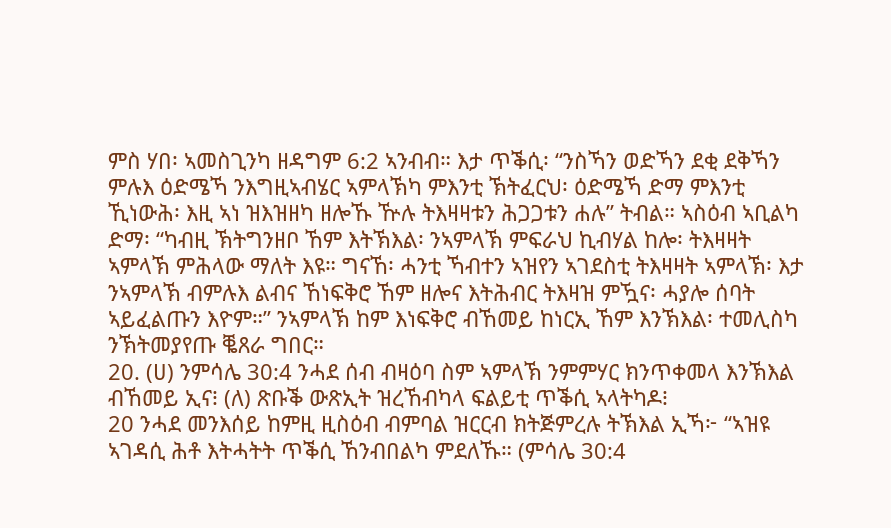ምስ ሃበ፡ ኣመስጊንካ ዘዳግም 6:2 ኣንብብ። እታ ጥቕሲ፡ “ንስኻን ወድኻን ደቂ ደቅኻን ምሉእ ዕድሜኻ ንእግዚኣብሄር ኣምላኽካ ምእንቲ ኽትፈርህ፡ ዕድሜኻ ድማ ምእንቲ ኺነውሕ፡ እዚ ኣነ ዝእዝዘካ ዘሎኹ ዅሉ ትእዛዛቱን ሕጋጋቱን ሐሉ” ትብል። ኣስዕብ ኣቢልካ ድማ፡ “ካብዚ ኽትግንዘቦ ኸም እትኽእል፡ ንኣምላኽ ምፍራህ ኪብሃል ከሎ፡ ትእዛዛት ኣምላኽ ምሕላው ማለት እዩ። ግናኸ፡ ሓንቲ ኻብተን ኣዝየን ኣገደስቲ ትእዛዛት ኣምላኽ፡ እታ ንኣምላኽ ብምሉእ ልብና ኸነፍቅሮ ኸም ዘሎና እትሕብር ትእዛዝ ምዃና፡ ሓያሎ ሰባት ኣይፈልጡን እዮም።” ንኣምላኽ ከም እነፍቅሮ ብኸመይ ከነርኢ ኸም እንኽእል፡ ተመሊስካ ንኽትመያየጡ ቘጸራ ግበር።
20. (ሀ) ንምሳሌ 30:4 ንሓደ ሰብ ብዛዕባ ስም ኣምላኽ ንምምሃር ክንጥቀመላ እንኽእል ብኸመይ ኢና፧ (ለ) ጽቡቕ ውጽኢት ዝረኸብካላ ፍልይቲ ጥቕሲ ኣላትካዶ፧
20 ንሓደ መንእሰይ ከምዚ ዚስዕብ ብምባል ዝርርብ ክትጅምረሉ ትኽእል ኢኻ፦ “ኣዝዩ ኣገዳሲ ሕቶ እትሓትት ጥቕሲ ኸንብበልካ ምደለኹ። (ምሳሌ 30:4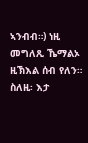ኣንብብ።) ነዚ መግለጺ ኼማልኦ ዚኽእል ሰብ የለን። ስለዚ፡ እታ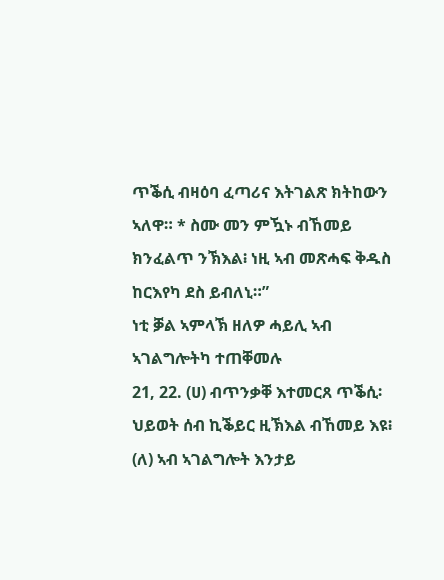ጥቕሲ ብዛዕባ ፈጣሪና እትገልጽ ክትከውን ኣለዋ። * ስሙ መን ምዃኑ ብኸመይ ክንፈልጥ ንኽእል፧ ነዚ ኣብ መጽሓፍ ቅዱስ ከርእየካ ደስ ይብለኒ።”
ነቲ ቓል ኣምላኽ ዘለዎ ሓይሊ ኣብ ኣገልግሎትካ ተጠቐመሉ
21, 22. (ሀ) ብጥንቃቐ እተመርጸ ጥቕሲ፡ ህይወት ሰብ ኪቕይር ዚኽእል ብኸመይ እዩ፧ (ለ) ኣብ ኣገልግሎት እንታይ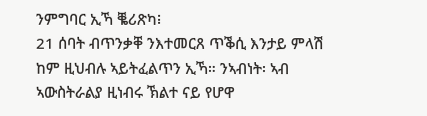ንምግባር ኢኻ ቘሪጽካ፧
21 ሰባት ብጥንቃቐ ንእተመርጸ ጥቕሲ እንታይ ምላሽ ከም ዚህብሉ ኣይትፈልጥን ኢኻ። ንኣብነት፡ ኣብ ኣውስትራልያ ዚነብሩ ኽልተ ናይ የሆዋ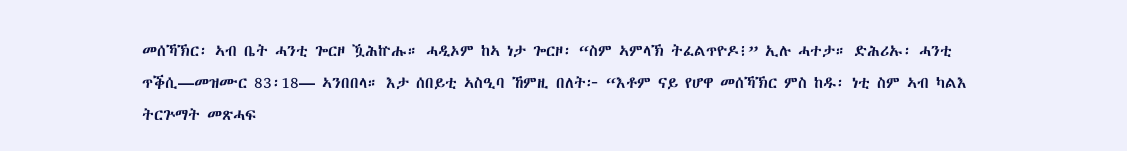መሰኻኽር፡ ኣብ ቤት ሓንቲ ጐርዞ ዃሕኵሑ። ሓዲኦም ከኣ ነታ ጐርዞ፡ “ስም ኣምላኽ ትፈልጥዮዶ፧” ኢሉ ሓተታ። ድሕሪኡ፡ ሓንቲ ጥቕሲ—መዝሙር 83፡18— ኣንበበላ። እታ ሰበይቲ ኣስዒባ ኸምዚ በለት፦ “እቶም ናይ የሆዋ መሰኻኽር ምስ ከዱ፡ ነቲ ስም ኣብ ካልእ ትርጕማት መጽሓፍ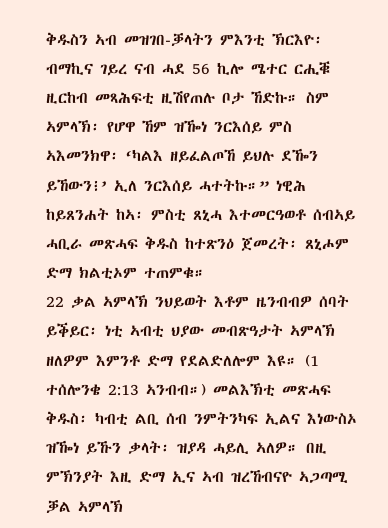ቅዱስን ኣብ መዝገበ-ቓላትን ምእንቲ ኽርእዮ፡ ብማኪና ገይረ ናብ ሓደ 56 ኪሎ ሜተር ርሒቑ ዚርከብ መጻሕፍቲ ዚሽየጠሉ ቦታ ኸድኩ። ስም ኣምላኽ፡ የሆዋ ኸም ዝዀነ ንርእሰይ ምስ ኣእመንክዋ፡ ‘ካልእ ዘይፈልጦኸ ይህሉ ደዀን ይኸውን፧’ ኢለ ንርእሰይ ሓተትኩ።” ነዊሕ ከይጸንሐት ከኣ፡ ምስቲ ጸኒሓ እተመርዓወቶ ሰብኣይ ሓቢራ መጽሓፍ ቅዱስ ከተጽንዕ ጀመረት፡ ጸኒሖም ድማ ክልቲኦም ተጠምቁ።
22 ቃል ኣምላኽ ንህይወት እቶም ዜንብብዎ ሰባት ይቕይር፡ ነቲ ኣብቲ ህያው መብጽዓታት ኣምላኽ ዘለዎም እምንቶ ድማ የደልድለሎም እዩ። (1 ተሰሎንቄ 2:13 ኣንብብ።) መልእኽቲ መጽሓፍ ቅዱስ፡ ካብቲ ልቢ ሰብ ንምትንካፍ ኢልና እነውስኦ ዝዀነ ይኹን ቃላት፡ ዝያዳ ሓይሊ ኣለዎ። በዚ ምኽንያት እዚ ድማ ኢና ኣብ ዝረኸብናዮ ኣጋጣሚ ቓል ኣምላኽ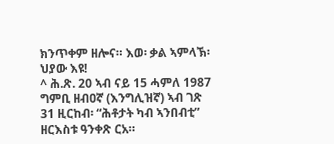ክንጥቀም ዘሎና። እወ፡ ቃል ኣምላኽ፡ ህያው እዩ!
^ ሕ.ጽ. 20 ኣብ ናይ 15 ሓምለ 1987 ግምቢ ዘብዐኛ (እንግሊዝኛ) ኣብ ገጽ 31 ዚርከብ፡ “ሕቶታት ካብ ኣንበብቲ” ዘርእስቱ ዓንቀጽ ርአ።